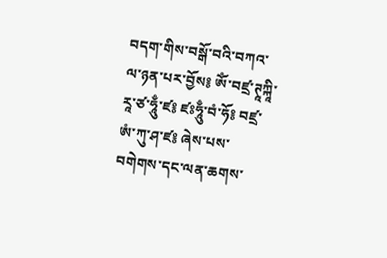བདག་གིས་བསྒོ་བའི་བཀའ་ལ་ཉན་པར་བྱོས༔ ཨོཾ་བཛྲ་ཊཱཀྐཱི་རཱ་ཙ་ཧཱུྃ་ཛ༔ ཛཿཧཱུྃ་བཾ་ཧོ༔ བཛྲ་ཨཾ་ཀུ་ཤ་ཛ༔ ཞེས་པས་བགེགས་དང་ལན་ཆགས་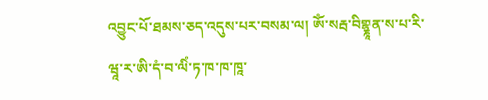འབྱུང་པོ་ཐམས་ཅད་འདུས་པར་བསམ་ལ། ཨོཾ་སརྦ་བིགྷྣཱན་ས་པ་རི་ཝཱ་ར་ཨི་དཾ་བ་ལིཾ་ཏ་ཁ་ཁ་ཁཱ་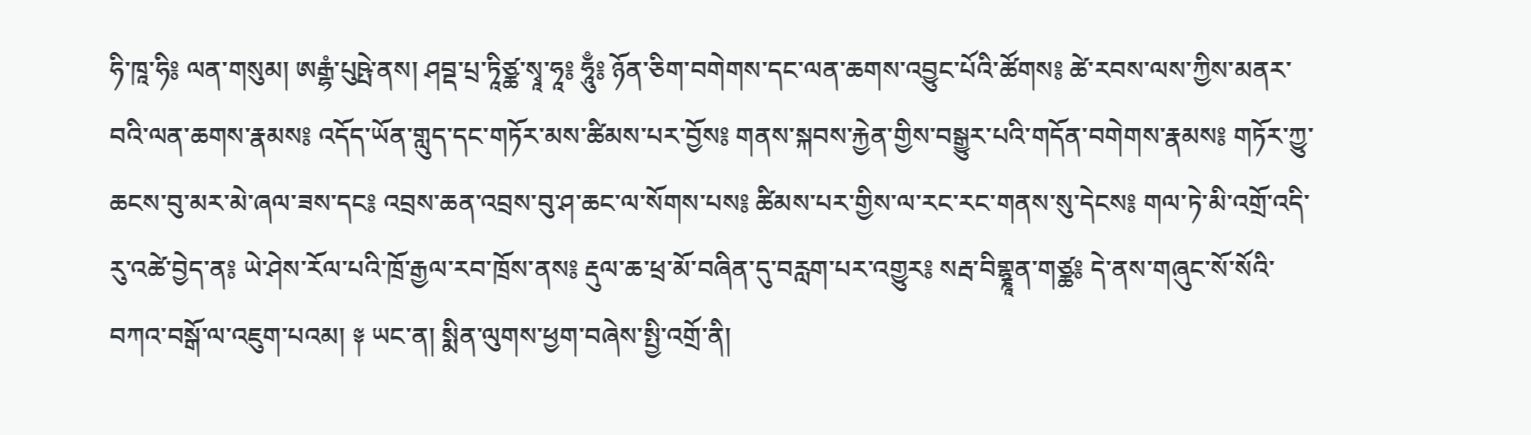ཧི་ཁཱ་ཧི༔ ལན་གསུམ། ཨརྒྷཾ་པུཥྤེ་ནས། ཤབྡ་པྲ་ཏཱིཙྪ་སྭཱ་ཧཱ༔ ཧཱུྃ༔ ཉོན་ཅིག་བགེགས་དང་ལན་ཆགས་འབྱུང་པོའི་ཚོགས༔ ཚེ་རབས་ལས་ཀྱིས་མནར་བའི་ལན་ཆགས་རྣམས༔ འདོད་ཡོན་གླུད་དང་གཏོར་མས་ཚིམས་པར་བྱོས༔ གནས་སྐབས་རྐྱེན་གྱིས་བསྒྱུར་པའི་གདོན་བགེགས་རྣམས༔ གཏོར་ཀྱུ་ཆངས་བུ་མར་མེ་ཞལ་ཟས་དང༔ འབྲས་ཆན་འབྲས་བུ་ཤ་ཆང་ལ་སོགས་པས༔ ཚིམས་པར་གྱིས་ལ་རང་རང་གནས་སུ་དེངས༔ གལ་ཏེ་མི་འགྲོ་འདི་རུ་འཚེ་བྱེད་ན༔ ཡེ་ཤེས་རོལ་པའི་ཁྲོ་རྒྱལ་རབ་ཁྲོས་ནས༔ རྡུལ་ཆ་ཕྲ་མོ་བཞིན་དུ་བརླག་པར་འགྱུར༔ སརྦ་བིགྷྣཱན་གཙྪ༔ དེ་ནས་གཞུང་སོ་སོའི་བཀའ་བསྒོ་ལ་འཇུག་པའམ། ༈ ཡང་ན། སྨིན་ལུགས་ཕྱག་བཞེས་སྤྱི་འགྲོ་ནི།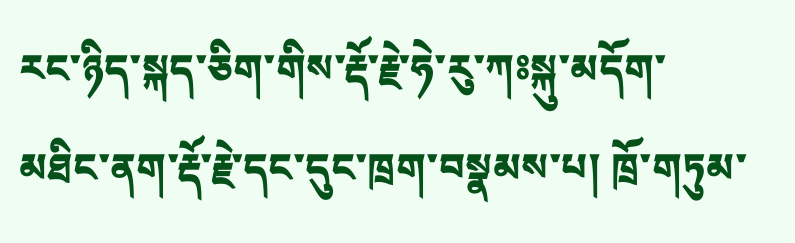རང་ཉིད་སྐད་ཅིག་གིས་རྡོ་རྗེ་ཧེ་རུ་ཀཿསྐུ་མདོག་མཐིང་ནག་རྡོ་རྗེ་དང་དུང་ཁྲག་བསྣམས་པ། ཁྲོ་གཏུམ་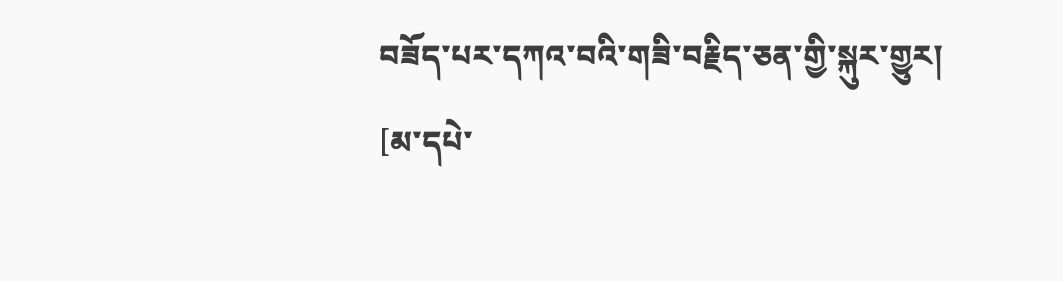བཟོད་པར་དཀའ་བའི་གཟི་བརྗིད་ཅན་གྱི་སྐུར་གྱུར།
[མ་དཔེ་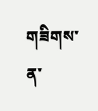གཟིགས་ན་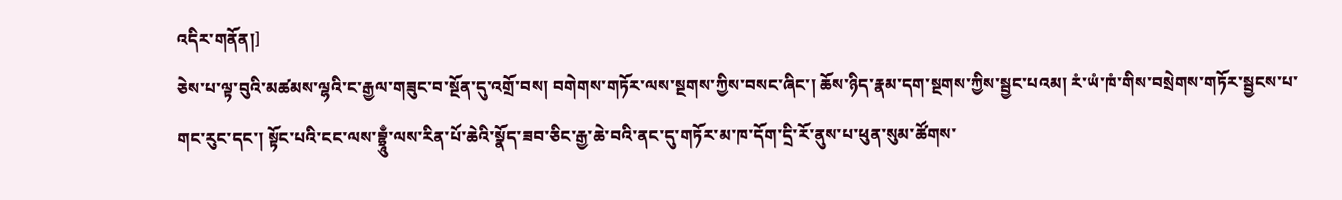འདིར་གནོན།]
ཅེས་པ་ལྟ་བུའི་མཚམས་ལྷའི་ང་རྒྱལ་གཟུང་བ་སྔོན་དུ་འགྲོ་བས། བགེགས་གཏོར་ལས་སྔགས་ཀྱིས་བསང་ཞིང་། ཆོས་ཉིད་རྣམ་དག་སྔགས་ཀྱིས་སྦྱང་པའམ། རཾ་ཡཾ་ཁཾ་གིས་བསྲེགས་གཏོར་སྦྱངས་པ་གང་རུང་དང་། སྟོང་པའི་ངང་ལས་བྷྲཱུྃ་ལས་རིན་པོ་ཆེའི་སྣོད་ཟབ་ཅིང་རྒྱ་ཆེ་བའི་ནང་དུ་གཏོར་མ་ཁ་དོག་དྲི་རོ་ནུས་པ་ཕུན་སུམ་ཚོགས་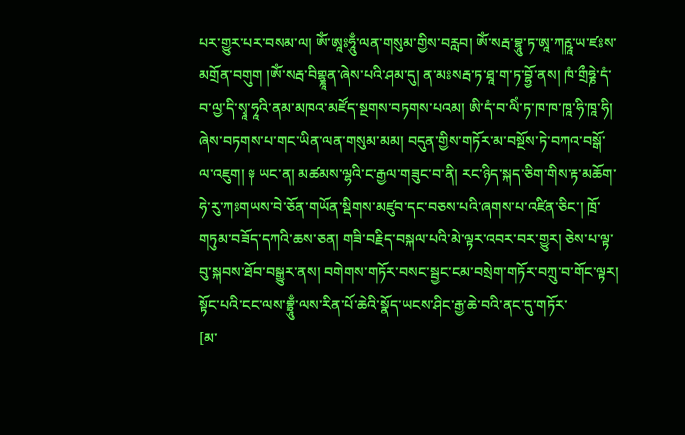པར་གྱུར་པར་བསམ་ལ། ཨོཾ་ཨཱཿཧཱུྃ་ལན་གསུམ་གྱིས་བརླབ། ཨོཾ་སརྦ་བྷཱུ་ཏ་ཨཱ་ཀརྵཱ་ཡ་ཛཿས་མགྲོན་བགུག །ཨོཾ་སརྦ་བིགྷྣཱན་ཞེས་པའི་ཤམ་དུ། ན་མཿསརྦ་ཏ་ཐཱ་ག་ཏ་བྷྱོ་ནས། ཁཾ་གྲྀཧྞེ་དཾ་བ་ལྱ་དི་སྭཱ་ཧཱའི་ནམ་མཁའ་མཛོད་སྔགས་བཏགས་པའམ། ཨི་དཾ་བ་ལིཾ་ཏ་ཁ་ཁ་ཁཱ་ཧི་ཁཱ་ཧི། ཞེས་བཏགས་པ་གང་ཡིན་ལན་གསུམ་མམ། བདུན་གྱིས་གཏོར་མ་བསྔོས་ཏེ་བཀའ་བསྒོ་ལ་འཇུག། ༈ ཡང་ན། མཚམས་ལྷའི་ང་རྒྱལ་གཟུང་བ་ནི། རང་ཉིད་སྐད་ཅིག་གིས་རྟ་མཆོག་ཧེ་རུ་ཀཿགཡས་བེ་ཅོན་གཡོན་སྡིགས་མཛུབ་དང་བཅས་པའི་ཞགས་པ་འཛིན་ཅིང་། ཁྲོ་གཏུམ་བཟོད་དཀའི་ཆས་ཅན། གཟི་བརྗིད་བསྐལ་པའི་མེ་ལྟར་འབར་བར་གྱུར། ཅེས་པ་ལྟ་བུ་སྐབས་ཐོབ་བསྒྱུར་ནས། བགེགས་གཏོར་བསང་སྦྱང་ངམ་བསྲེག་གཏོར་བཀྲུ་བ་གོང་ལྟར། སྟོང་པའི་ངང་ལས་བྷྲཱུྃ་ལས་རིན་པོ་ཆེའི་སྣོད་ཡངས་ཤིང་རྒྱ་ཆེ་བའི་ནང་དུ་གཏོར་
[མ་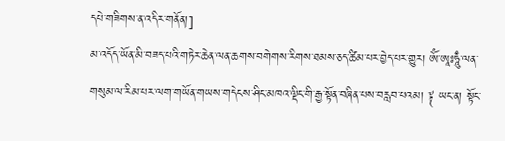དཔེ་གཟིགས་ན་འདིར་གནོན།]
མ་འདོད་ཡོན་མི་བཟད་པའི་གཏེར་ཆེན་ལན་ཆགས་བགེགས་རིགས་ཐམས་ཅད་ཚིམ་པར་བྱེད་པར་གྱུར། ཨོཾ་ཨཱཿཧཱུྃ་ལན་གསུམ་ལ་རིམ་པར་ལག་གཡོན་གཡས་གདེངས་ཤིང་མཁའ་ལྡིང་གི་རྒྱ་སྟོན་བཞིན་པས་བརླབ་པའམ། ༈ ཡང་ན། སྟོང་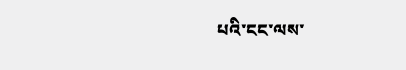པའི་ངང་ལས་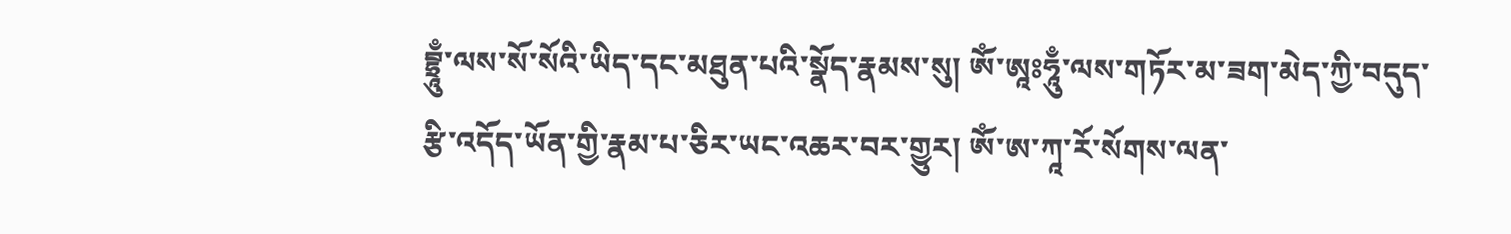བྷྲཱུྃ་ལས་སོ་སོའི་ཡིད་དང་མཐུན་པའི་སྣོད་རྣམས་སུ། ཨོཾ་ཨཱཿཧཱུྃ་ལས་གཏོར་མ་ཟག་མེད་ཀྱི་བདུད་རྩི་འདོད་ཡོན་གྱི་རྣམ་པ་ཅིར་ཡང་འཆར་བར་གྱུར། ཨོཾ་ཨ་ཀཱ་རོ་སོགས་ལན་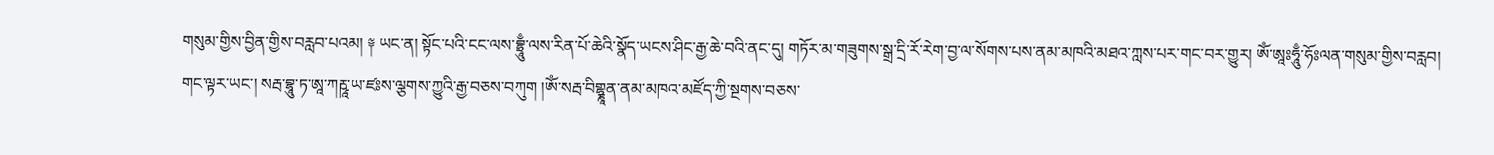གསུམ་གྱིས་བྱིན་གྱིས་བརླབ་པའམ། ༈ ཡང་ན། སྟོང་པའི་ངང་ལས་བྷྲཱུྃ་ལས་རིན་པོ་ཆེའི་སྣོད་ཡངས་ཤིང་རྒྱ་ཆེ་བའི་ནང་དུ། གཏོར་མ་གཟུགས་སྒྲ་དྲི་རོ་རེག་བྱ་ལ་སོགས་པས་ནམ་མཁའི་མཐའ་ཀླས་པར་གང་བར་གྱུར། ཨོཾ་ཨཱཿཧཱུྃ་ཧོཿལན་གསུམ་གྱིས་བརླབ། གང་ལྟར་ཡང་། སརྦ་བྷཱུ་ཏ་ཨཱ་ཀརྵཱ་ཡ་ཛཿས་ལྕགས་ཀྱུའི་རྒྱ་བཅས་བཀུག །ཨོཾ་སརྦ་བིགྷྣཱན་ནམ་མཁའ་མཛོད་ཀྱི་སྔགས་བཅས་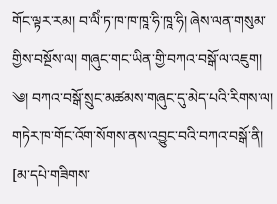གོང་ལྟར་རམ། བ་ལིཾ་ཏ་ཁ་ཁ་ཁཱ་ཧི་ཁཱ་ཧི། ཞེས་ལན་གསུམ་གྱིས་བསྔོས་ལ། གཞུང་གང་ཡིན་གྱི་བཀའ་བསྒོ་ལ་འཇུག། ༄། བཀའ་བསྒོ་སྲུང་མཚམས་གཞུང་དུ་མེད་པའི་རིགས་ལ། གཏེར་ཁ་གོང་འོག་སོགས་ནས་འབྱུང་བའི་བཀའ་བསྒོ་ནི།
[མ་དཔེ་གཟིགས་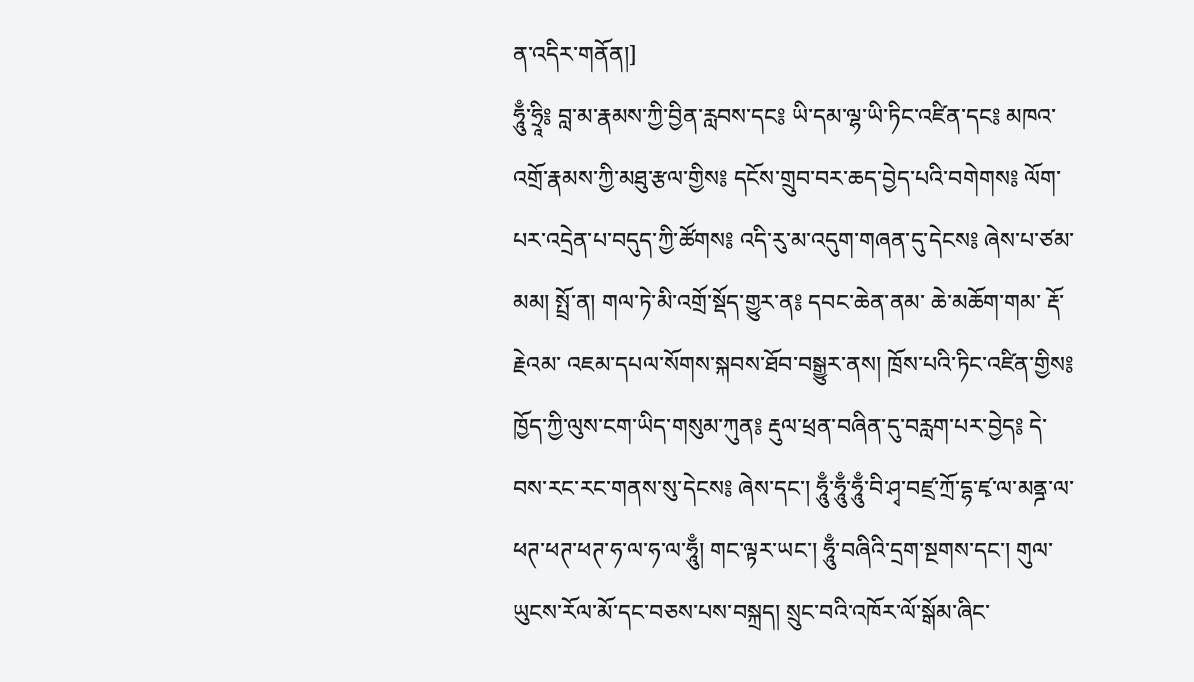ན་འདིར་གནོན།]
ཧཱུྃ་ཧྲཱི༔ བླ་མ་རྣམས་ཀྱི་བྱིན་རླབས་དང༔ ཡི་དམ་ལྷ་ཡི་ཏིང་འཛིན་དང༔ མཁའ་འགྲོ་རྣམས་ཀྱི་མཐུ་རྩལ་གྱིས༔ དངོས་གྲུབ་བར་ཆད་བྱེད་པའི་བགེགས༔ ལོག་པར་འདྲེན་པ་བདུད་ཀྱི་ཚོགས༔ འདི་རུ་མ་འདུག་གཞན་དུ་དེངས༔ ཞེས་པ་ཙམ་མམ། སྤྲོ་ན། གལ་ཏེ་མི་འགྲོ་སྡོད་གྱུར་ན༔ དབང་ཆེན་ནམ་ ཆེ་མཆོག་གམ་ རྡོ་རྗེའམ་ འཇམ་དཔལ་སོགས་སྐབས་ཐོབ་བསྒྱུར་ནས། ཁྲོས་པའི་ཏིང་འཛིན་གྱིས༔ ཁྱོད་ཀྱི་ལུས་ངག་ཡིད་གསུམ་ཀུན༔ རྡུལ་ཕྲན་བཞིན་དུ་བརླག་པར་བྱེད༔ དེ་བས་རང་རང་གནས་སུ་དེངས༔ ཞེས་དང་། ཧཱུྃ་ཧཱུྃ་ཧཱུྃ་བི་ཤྭ་བཛྲ་ཀྲོ་དྷ་ཛྭ་ལ་མནྜ་ལ་ཕཊ་ཕཊ་ཕཊ་ཧ་ལ་ཧ་ལ་ཧཱུྃ། གང་ལྟར་ཡང་། ཧཱུྃ་བཞིའི་དྲག་སྔགས་དང་། གུལ་ཡུངས་རོལ་མོ་དང་བཅས་པས་བསྐྲད། སྲུང་བའི་འཁོར་ལོ་སྒོམ་ཞིང་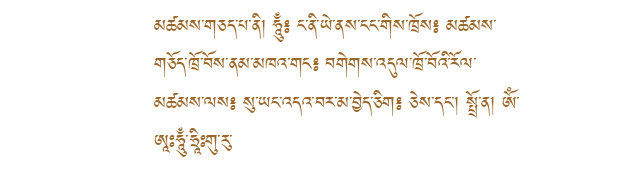མཚམས་གཅད་པ་ནི། ཧཱུྃ༔ ང་ནི་ཡེ་ནས་ངང་གིས་ཁྲོས༔ མཚམས་གཅོད་ཁྲོ་བོས་ནམ་མཁའ་གང༔ བགེགས་འདུལ་ཁྲོ་བོའི་རོལ་མཚམས་ལས༔ སུ་ཡང་འདའ་བར་མ་བྱེད་ཅིག༔ ཅེས་དང་། སྤྲོ་ན། ཨོཾ་ཨཱཿཧཱུྃ་ཧྲཱིཿགུ་རུ་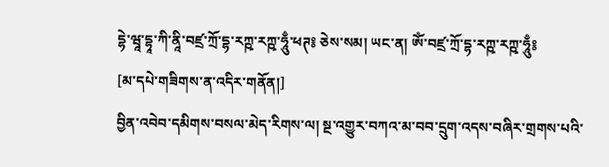དྷེ་ཝཱ་དྷཱ་ཀི་ནཱི་བཛྲ་ཀྲོ་དྷ་རཀྵ་རཀྵ་ཧཱུྃ་ཕཊ༔ ཅེས་སམ། ཡང་ན། ཨོཾ་བཛྲ་ཀྲོ་དྷ་རཀྵ་རཀྵ་ཧཱུྃ༔
[མ་དཔེ་གཟིགས་ན་འདིར་གནོན།]
བྱིན་འབེབ་དམིགས་བསལ་མེད་རིགས་ལ། སྔ་འགྱུར་བཀའ་མ་བབ་དྲུག་འདས་བཞིར་གྲགས་པའི་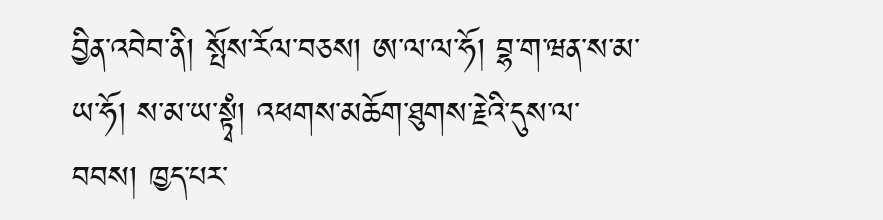བྱིན་འབེབ་ནི། སྤོས་རོལ་བཅས། ཨ་ལ་ལ་ཧོ། བྷ་ག་ཝན་ས་མ་ཡ་ཧོ། ས་མ་ཡ་སྟྭཾ། འཕགས་མཆོག་ཐུགས་རྗེའི་དུས་ལ་བབས། ཁྱད་པར་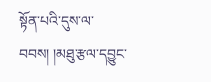སྟོན་པའི་དུས་ལ་བབས། །མཐུ་རྩལ་དབྱུང་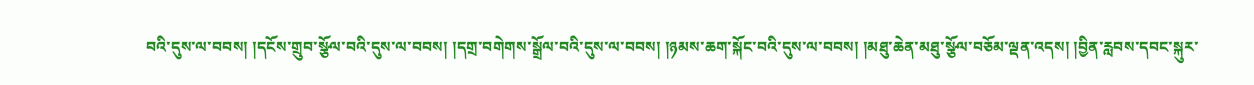བའི་དུས་ལ་བབས། །དངོས་གྲུབ་སྩོལ་བའི་དུས་ལ་བབས། །དགྲ་བགེགས་སྒྲོལ་བའི་དུས་ལ་བབས། །ཉམས་ཆག་སྐོང་བའི་དུས་ལ་བབས། །མཐུ་ཆེན་མཐུ་སྩོལ་བཅོམ་ལྡན་འདས། །བྱིན་རླབས་དབང་སྐུར་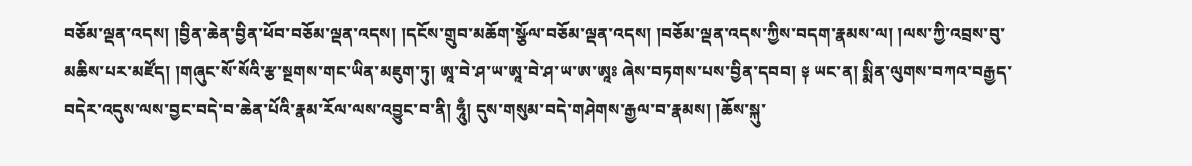བཅོམ་ལྡན་འདས། །བྱིན་ཆེན་བྱིན་ཕོབ་བཅོམ་ལྡན་འདས། །དངོས་གྲུབ་མཆོག་སྩོལ་བཅོམ་ལྡན་འདས། །བཅོམ་ལྡན་འདས་ཀྱིས་བདག་རྣམས་ལ། །ལས་ཀྱི་འབྲས་བུ་མཆིས་པར་མཛོད། །གཞུང་སོ་སོའི་རྩ་སྔགས་གང་ཡིན་མཇུག་ཏུ། ཨཱ་བེ་ཤ་ཡ་ཨཱ་བེ་ཤ་ཡ་ཨ་ཨཱཿ ཞེས་བཏགས་པས་བྱིན་དབབ། ༈ ཡང་ན། སྨིན་ལུགས་བཀའ་བརྒྱད་བདེར་འདུས་ལས་བྱང་བདེ་བ་ཆེན་པོའི་རྣམ་རོལ་ལས་འབྱུང་བ་ནི། ཧཱུྃ། དུས་གསུམ་བདེ་གཤེགས་རྒྱལ་བ་རྣམས། །ཆོས་སྐུ་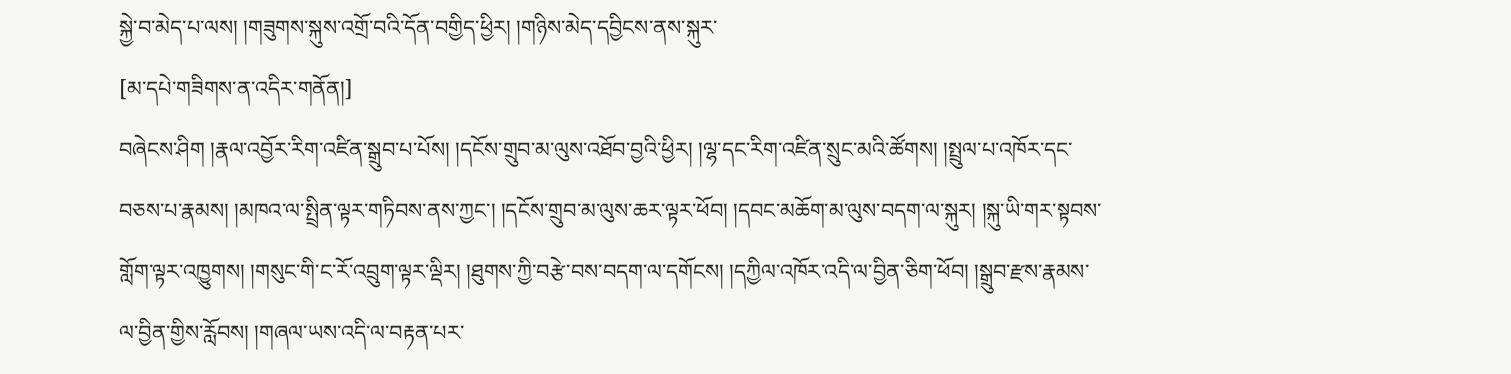སྐྱེ་བ་མེད་པ་ལས། །གཟུགས་སྐུས་འགྲོ་བའི་དོན་བགྱིད་ཕྱིར། །གཉིས་མེད་དབྱིངས་ནས་སྐུར་
[མ་དཔེ་གཟིགས་ན་འདིར་གནོན།]
བཞེངས་ཤིག །རྣལ་འབྱོར་རིག་འཛིན་སྒྲུབ་པ་པོས། །དངོས་གྲུབ་མ་ལུས་འཐོབ་བྱའི་ཕྱིར། །ལྷ་དང་རིག་འཛིན་སྲུང་མའི་ཚོགས། །སྤྲུལ་པ་འཁོར་དང་བཅས་པ་རྣམས། །མཁའ་ལ་སྤྲིན་ལྟར་གཏིབས་ནས་ཀྱང་། །དངོས་གྲུབ་མ་ལུས་ཆར་ལྟར་ཕོབ། །དབང་མཆོག་མ་ལུས་བདག་ལ་སྐུར། །སྐུ་ཡི་གར་སྟབས་གློག་ལྟར་འཁྱུགས། །གསུང་གི་ང་རོ་འབྲུག་ལྟར་ལྡིར། །ཐུགས་ཀྱི་བརྩེ་བས་བདག་ལ་དགོངས། །དཀྱིལ་འཁོར་འདི་ལ་བྱིན་ཅིག་ཕོབ། །སྒྲུབ་རྫས་རྣམས་ལ་བྱིན་གྱིས་རློབས། །གཞལ་ཡས་འདི་ལ་བརྟན་པར་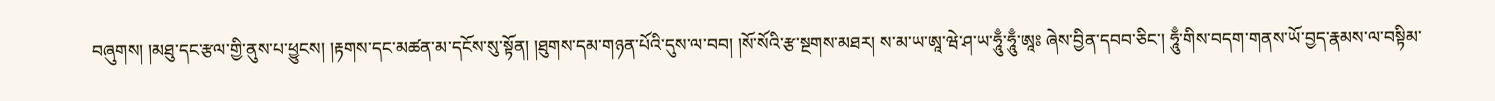བཞུགས། །མཐུ་དང་རྩལ་གྱི་ནུས་པ་ཕྱུངས། །རྟགས་དང་མཚན་མ་དངོས་སུ་སྟོན། །ཐུགས་དམ་གཉན་པོའི་དུས་ལ་བབ། །སོ་སོའི་རྩ་སྔགས་མཐར། ས་མ་ཡ་ཨཱ་ཝེ་ཤ་ཡ་ཧཱུྃ་ཧཱུྃ་ཨཱཿ ཞེས་བྱིན་དབབ་ཅིང་། ཧཱུྃ་གིས་བདག་གནས་ཡོ་བྱད་རྣམས་ལ་བསྟིམ་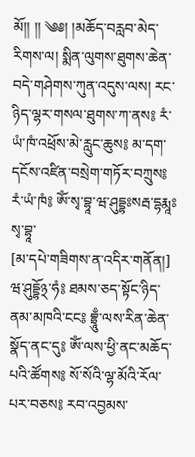མོ།། །། ༄༅། །མཆོད་བརླབ་མེད་རིགས་ལ། སྨིན་ལུགས་ཐུགས་ཆེན་བདེ་གཤེགས་ཀུན་འདུས་ལས། རང་ཉིད་ལྷར་གསལ་ཐུགས་ཀ་ནས༔ རཾ་ཡཾ་ཁཾ་འཕྲོས་མེ་རླུང་ཆུས༔ མ་དག་དངོས་འཛིན་བསྲེག་གཏོར་བཀྲུས༔ རཾ་ཡཾ་ཁཾ༔ ཨོཾ་སྭ་བྷཱ་ཝ་ཤུདྡྷཿསརྦ་དྷརྨཱཿསྭ་བྷཱ་
[མ་དཔེ་གཟིགས་ན་འདིར་གནོན།]
ཝ་ཤུདྡྷོ྅་ཧཾ༔ ཐམས་ཅད་སྟོང་ཉིད་ནམ་མཁའི་ངང༔ བྷྲཱུྃ་ལས་རིན་ཆེན་སྣོད་ནང་དུ༔ ཨོཾ་ལས་ཕྱི་ནང་མཆོད་པའི་ཚོགས༔ སོ་སོའི་ལྷ་མོའི་རོལ་པར་བཅས༔ རབ་འབྱམས་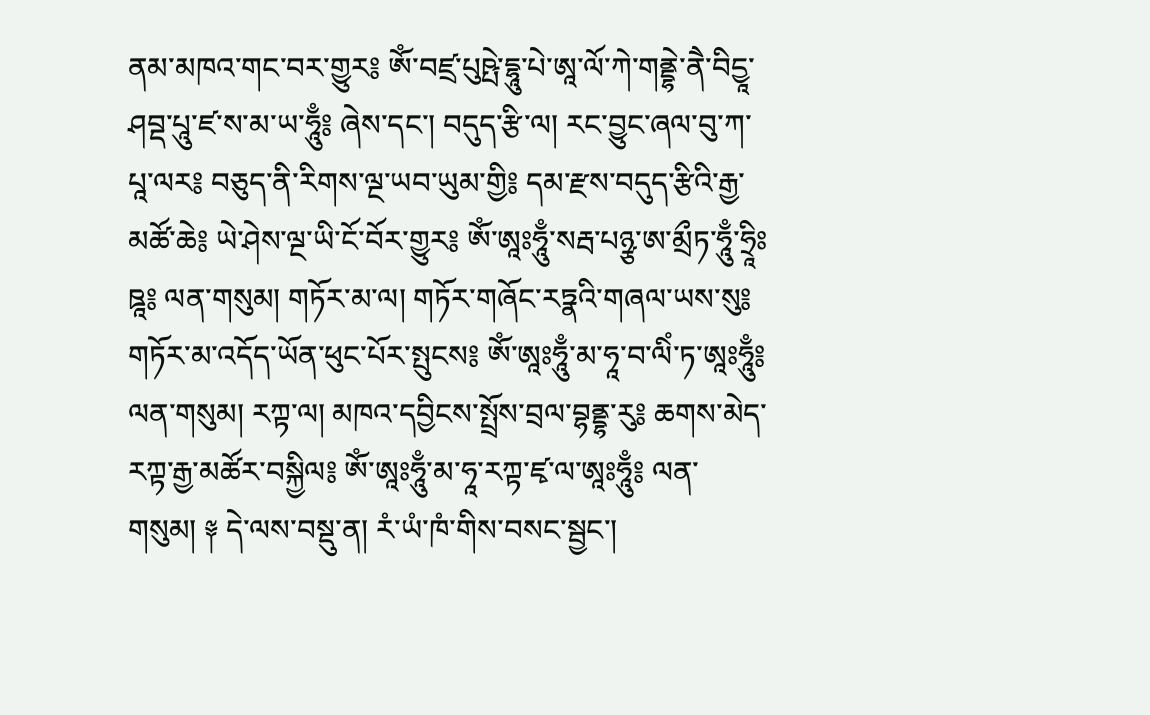ནམ་མཁའ་གང་བར་གྱུར༔ ཨོཾ་བཛྲ་པུཥྤེ་དྷཱུ་པེ་ཨཱ་ལོ་ཀེ་གནྡྷེ་ནཻ་བིདྱཱ་ཤབྡ་པཱུ་ཛ་ས་མ་ཡ་ཧཱུྃ༔ ཞེས་དང་། བདུད་རྩི་ལ། རང་བྱུང་ཞལ་བུ་ཀ་པཱ་ལར༔ བཅུད་ནི་རིགས་ལྔ་ཡབ་ཡུམ་གྱི༔ དམ་རྫས་བདུད་རྩིའི་རྒྱ་མཚོ་ཆེ༔ ཡེ་ཤེས་ལྔ་ཡི་ངོ་བོར་གྱུར༔ ཨོཾ་ཨཱཿཧཱུྃ་སརྦ་པཉྩ་ཨ་མྲྀཏ་ཧཱུྃ་ཧྲཱིཿཋཱ༔ ལན་གསུམ། གཏོར་མ་ལ། གཏོར་གཞོང་རཏྣའི་གཞལ་ཡས་སུ༔ གཏོར་མ་འདོད་ཡོན་ཕུང་པོར་སྤུངས༔ ཨོཾ་ཨཱཿཧཱུྃ་མ་ཧཱ་བ་ལིཾ་ཏ་ཨཱཿཧཱུྃ༔ ལན་གསུམ། རཀྟ་ལ། མཁའ་དབྱིངས་སྤྲོས་བྲལ་བྷནྡྷ་རུ༔ ཆགས་མེད་རཀྟ་རྒྱ་མཚོར་བསྐྱིལ༔ ཨོཾ་ཨཱཿཧཱུྃ་མ་ཧཱ་རཀྟ་ཛྭ་ལ་ཨཱཿཧཱུྃ༔ ལན་གསུམ། ༈ དེ་ལས་བསྡུ་ན། རཾ་ཡཾ་ཁཾ་གིས་བསང་སྦྱང་།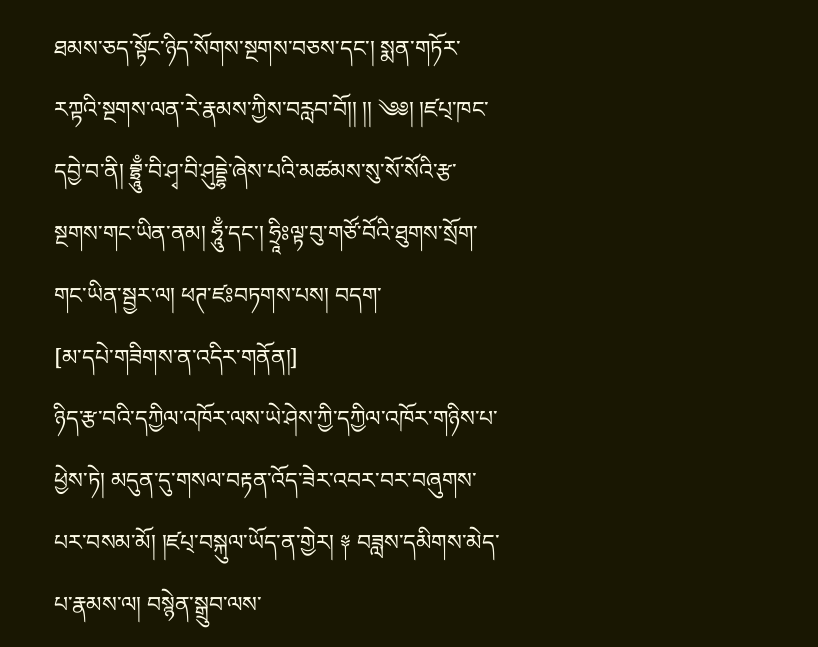ཐམས་ཅད་སྟོང་ཉིད་སོགས་སྔགས་བཅས་དང་། སྨན་གཏོར་རཀྟའི་སྔགས་ལན་རེ་རྣམས་ཀྱིས་བརླབ་བོ།། །། ༄༅། །ཛཔ྄་ཁང་དབྱེ་བ་ནི། བྷྲཱུྃ་བི་ཤྭ་བི་ཤུདྡྷེ་ཞེས་པའི་མཚམས་སུ་སོ་སོའི་རྩ་སྔགས་གང་ཡིན་ནམ། ཧཱུྃ་དང་། ཧྲཱིཿལྟ་བུ་གཙོ་བོའི་ཐུགས་སྲོག་གང་ཡིན་སྦྱར་ལ། ཕཊ་ཛཿབཏགས་པས། བདག་
[མ་དཔེ་གཟིགས་ན་འདིར་གནོན།]
ཉིད་རྩ་བའི་དཀྱིལ་འཁོར་ལས་ཡེ་ཤེས་ཀྱི་དཀྱིལ་འཁོར་གཉིས་པ་ཕྱེས་ཏེ། མདུན་དུ་གསལ་བརྟན་འོད་ཟེར་འབར་བར་བཞུགས་པར་བསམ་མོ། །ཛཔ྄་བསྐུལ་ཡོད་ན་གྱེར། ༈ བཟླས་དམིགས་མེད་པ་རྣམས་ལ། བསྙེན་སྒྲུབ་ལས་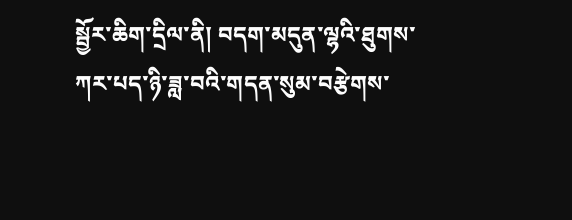སྦྱོར་ཆིག་དྲིལ་ནི། བདག་མདུན་ལྷའི་ཐུགས་ཀར་པད་ཉི་ཟླ་བའི་གདན་སུམ་བརྩེགས་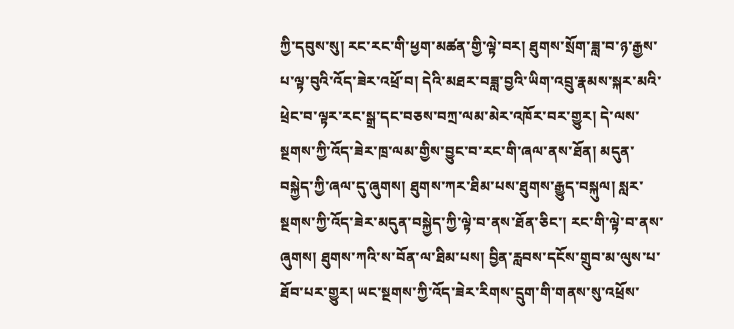ཀྱི་དབུས་སུ། རང་རང་གི་ཕྱག་མཚན་གྱི་ལྟེ་བར། ཐུགས་སྲོག་ཟླ་བ་ཉ་རྒྱས་པ་ལྟ་བུའི་འོད་ཟེར་འཕྲོ་བ། དེའི་མཐར་བཟླ་བྱའི་ཡིག་འབྲུ་རྣམས་སྐར་མའི་ཕྲེང་བ་ལྟར་རང་སྒྲ་དང་བཅས་བཀྲ་ལམ་མེར་འཁོར་བར་གྱུར། དེ་ལས་སྔགས་ཀྱི་འོད་ཟེར་ཁྲ་ལམ་གྱིས་བྱུང་བ་རང་གི་ཞལ་ནས་ཐོན། མདུན་བསྐྱེད་ཀྱི་ཞལ་དུ་ཞུགས། ཐུགས་ཀར་ཐིམ་པས་ཐུགས་རྒྱུད་བསྐུལ། སླར་སྔགས་ཀྱི་འོད་ཟེར་མདུན་བསྐྱེད་ཀྱི་ལྟེ་བ་ནས་ཐོན་ཅིང་། རང་གི་ལྟེ་བ་ནས་ཞུགས། ཐུགས་ཀའི་ས་བོན་ལ་ཐིམ་པས། བྱིན་རླབས་དངོས་གྲུབ་མ་ལུས་པ་ཐོབ་པར་གྱུར། ཡང་སྔགས་ཀྱི་འོད་ཟེར་རིགས་དྲུག་གི་གནས་སུ་འཕྲོས་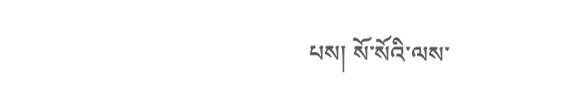པས། སོ་སོའི་ལས་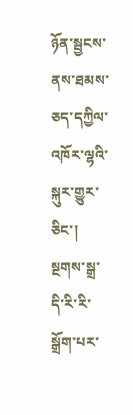ཉོན་སྦྱངས་ནས་ཐམས་ཅད་དཀྱིལ་འཁོར་ལྷའི་སྐུར་གྱུར་ཅིང་། སྔགས་སྒྲ་དི་རི་རི་སྒྲོག་པར་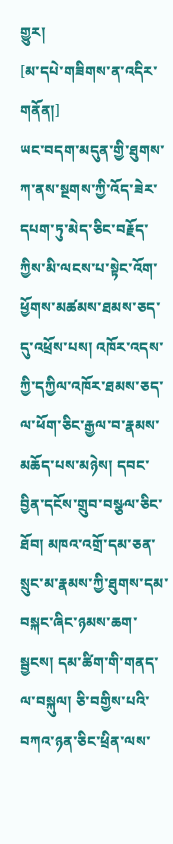གྱུར།
[མ་དཔེ་གཟིགས་ན་འདིར་གནོན།]
ཡང་བདག་མདུན་གྱི་ཐུགས་ཀ་ནས་སྔགས་ཀྱི་འོད་ཟེར་དཔག་ཏུ་མེད་ཅིང་བརྗོད་ཀྱིས་མི་ལངས་པ་སྟེང་འོག་ཕྱོགས་མཚམས་ཐམས་ཅད་དུ་འཕྲོས་པས། འཁོར་འདས་ཀྱི་དཀྱིལ་འཁོར་ཐམས་ཅད་ལ་ཕོག་ཅིང་རྒྱལ་བ་རྣམས་མཆོད་པས་མཉེས། དབང་བྱིན་དངོས་གྲུབ་བསྩལ་ཅིང་ཐོབ། མཁའ་འགྲོ་དམ་ཅན་སྲུང་མ་རྣམས་ཀྱི་ཐུགས་དམ་བསྐང་ཞིང་ཉམས་ཆག་སྦྱངས། དམ་ཚིག་གི་གནད་ལ་བསྐུལ། ཅི་བགྱིས་པའི་བཀའ་ཉན་ཅིང་ཕྲིན་ལས་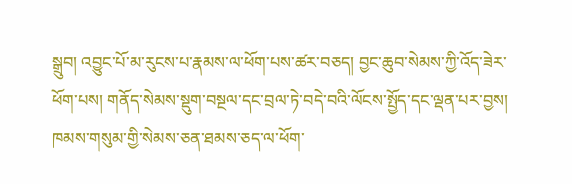སྒྲུབ། འབྱུང་པོ་མ་རུངས་པ་རྣམས་ལ་ཕོག་པས་ཚར་བཅད། བྱང་ཆུབ་སེམས་ཀྱི་འོད་ཟེར་ཕོག་པས། གནོད་སེམས་སྡུག་བསྔལ་དང་བྲལ་ཏེ་བདེ་བའི་ལོངས་སྤྱོད་དང་ལྡན་པར་བྱས། ཁམས་གསུམ་གྱི་སེམས་ཅན་ཐམས་ཅད་ལ་ཕོག་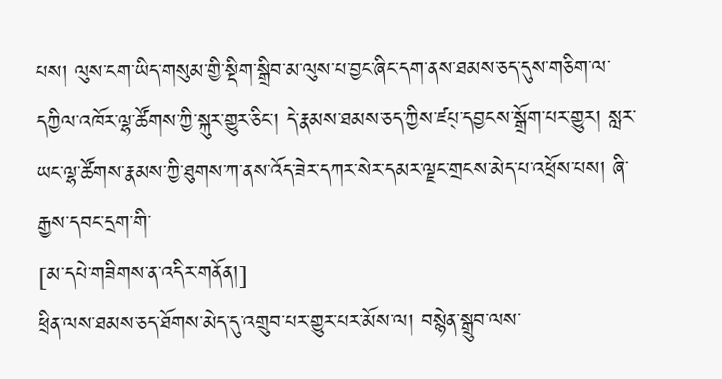པས། ལུས་ངག་ཡིད་གསུམ་གྱི་སྡིག་སྒྲིབ་མ་ལུས་པ་བྱང་ཞིང་དག་ནས་ཐམས་ཅད་དུས་གཅིག་ལ་དཀྱིལ་འཁོར་ལྷ་ཚོགས་ཀྱི་སྐུར་གྱུར་ཅིང་། དེ་རྣམས་ཐམས་ཅད་ཀྱིས་ཛཔ྄་དབྱངས་སྒྲོག་པར་གྱུར། སླར་ཡང་ལྷ་ཚོགས་རྣམས་ཀྱི་ཐུགས་ཀ་ནས་འོད་ཟེར་དཀར་སེར་དམར་ལྗང་གྲངས་མེད་པ་འཕྲོས་པས། ཞི་རྒྱས་དབང་དྲག་གི་
[མ་དཔེ་གཟིགས་ན་འདིར་གནོན།]
ཕྲིན་ལས་ཐམས་ཅད་ཐོགས་མེད་དུ་འགྲུབ་པར་གྱུར་པར་མོས་ལ། བསྙེན་སྒྲུབ་ལས་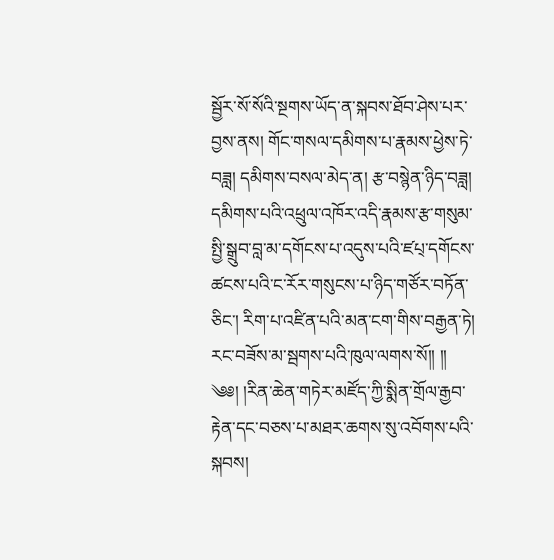སྦྱོར་སོ་སོའི་སྔགས་ཡོད་ན་སྐབས་ཐོབ་ཤེས་པར་བྱས་ནས། གོང་གསལ་དམིགས་པ་རྣམས་ཕྱེས་ཏེ་བཟླ། དམིགས་བསལ་མེད་ན། རྩ་བསྙེན་ཉིད་བཟླ། དམིགས་པའི་འཕྲུལ་འཁོར་འདི་རྣམས་རྩ་གསུམ་སྤྱི་སྒྲུབ་བླ་མ་དགོངས་པ་འདུས་པའི་ཛཔ྄་དགོངས་ཚངས་པའི་ང་རོར་གསུངས་པ་ཉིད་གཙོར་བཏོན་ཅིང་། རིག་པ་འཛིན་པའི་མན་ངག་གིས་བརྒྱན་ཏེ། རང་བཟོས་མ་སྦགས་པའི་ཁུལ་ལགས་སོ།། །། ༄༅། །རིན་ཆེན་གཏེར་མཛོད་ཀྱི་སྨིན་གྲོལ་རྒྱབ་རྟེན་དང་བཅས་པ་མཐར་ཆགས་སུ་འབོགས་པའི་སྐབས།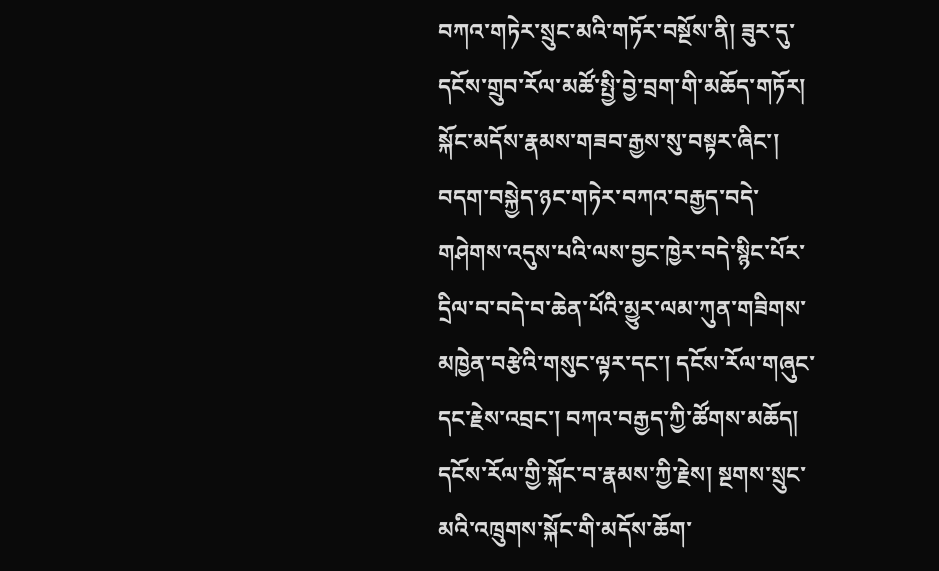བཀའ་གཏེར་སྲུང་མའི་གཏོར་བསྔོས་ནི། ཟུར་དུ་དངོས་གྲུབ་རོལ་མཚོ་སྤྱི་བྱེ་བྲག་གི་མཆོད་གཏོར། སྐོང་མདོས་རྣམས་གཟབ་རྒྱས་སུ་བསྟར་ཞིང་། བདག་བསྐྱེད་ཉང་གཏེར་བཀའ་བརྒྱད་བདེ་གཤེགས་འདུས་པའི་ལས་བྱང་ཁྱེར་བདེ་སྙིང་པོར་དྲིལ་བ་བདེ་བ་ཆེན་པོའི་མྱུར་ལམ་ཀུན་གཟིགས་མཁྱེན་བརྩེའི་གསུང་ལྟར་དང་། དངོས་རོལ་གཞུང་དང་རྗེས་འབྲང་། བཀའ་བརྒྱད་ཀྱི་ཚོགས་མཆོད། དངོས་རོལ་གྱི་སྐོང་བ་རྣམས་ཀྱི་རྗེས། སྔགས་སྲུང་མའི་འཁྲུགས་སྐོང་གི་མདོས་ཆོག་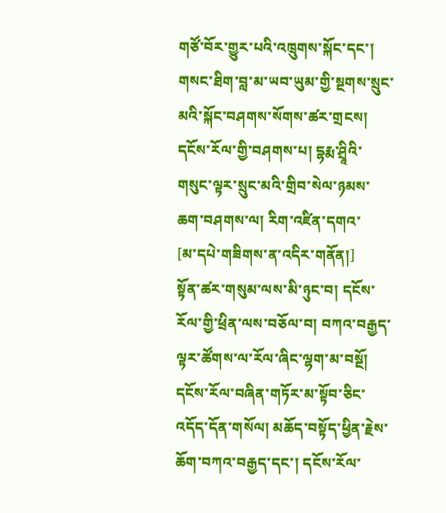གཙོ་བོར་གྱུར་པའི་འཁྲུགས་སྐོང་དང་། གསང་ཐིག་བླ་མ་ཡབ་ཡུམ་གྱི་སྔགས་སྲུང་མའི་སྐོང་བཤགས་སོགས་ཚར་གྲངས། དངོས་རོལ་གྱི་བཤགས་པ། དྷརྨ་ཤྲཱིའི་གསུང་ལྟར་སྲུང་མའི་གྲིབ་སེལ་ཉམས་ཆག་བཤགས་ལ། རིག་འཛིན་དགའ་
[མ་དཔེ་གཟིགས་ན་འདིར་གནོན།]
སྟོན་ཚར་གསུམ་ལས་མི་ཉུང་བ། དངོས་རོལ་གྱི་ཕྲིན་ལས་བཅོལ་བ། བཀའ་བརྒྱད་ལྟར་ཚོགས་ལ་རོལ་ཞིང་ལྷག་མ་བསྔོ། དངོས་རོལ་བཞིན་གཏོར་མ་སྟོབ་ཅིང་འདོད་དོན་གསོལ། མཆོད་བསྟོད་ཕྱིན་རྗེས་ཆོག་བཀའ་བརྒྱད་དང་། དངོས་རོལ་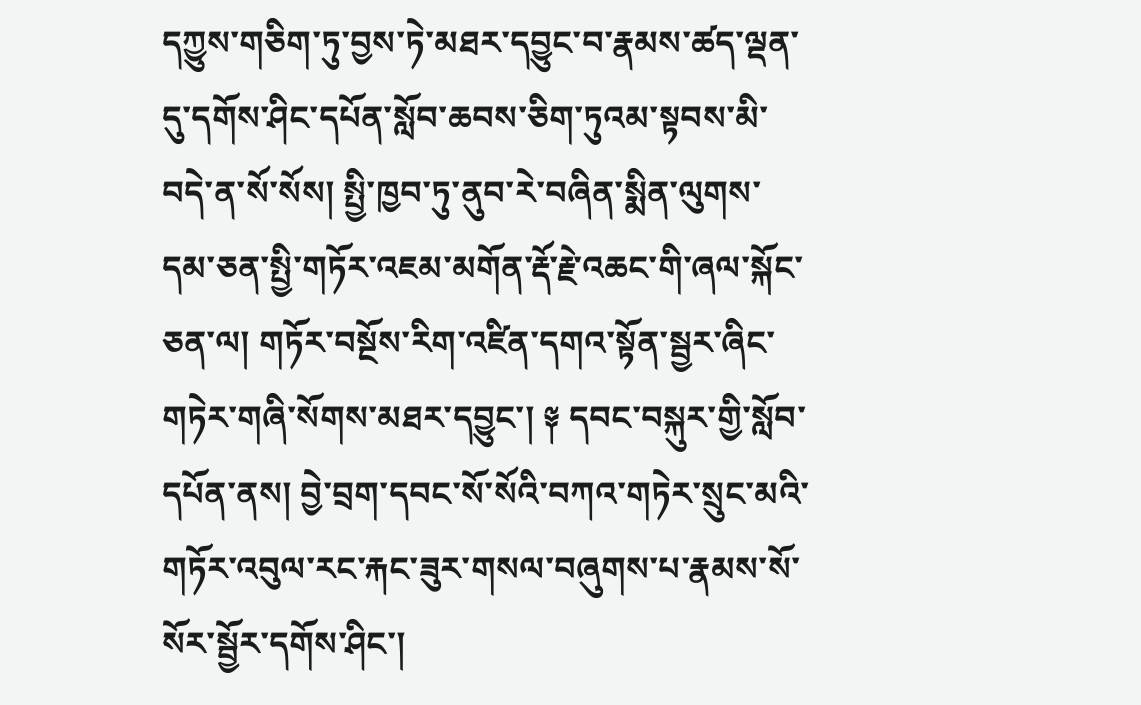དཀྱུས་གཅིག་ཏུ་བྱས་ཏེ་མཐར་དབྱུང་བ་རྣམས་ཚད་ལྡན་དུ་དགོས་ཤིང་དཔོན་སློབ་ཆབས་ཅིག་ཏུའམ་སྟབས་མི་བདེ་ན་སོ་སོས། སྤྱི་ཁྱབ་ཏུ་ནུབ་རེ་བཞིན་སྨིན་ལུགས་དམ་ཅན་སྤྱི་གཏོར་འཇམ་མགོན་རྡོ་རྗེ་འཆང་གི་ཞལ་སྐོང་ཅན་ལ། གཏོར་བསྔོས་རིག་འཛིན་དགའ་སྟོན་སྦྱར་ཞིང་གཏེར་གཞི་སོགས་མཐར་དབྱུང་། ༈ དབང་བསྐུར་གྱི་སློབ་དཔོན་ནས། བྱེ་བྲག་དབང་སོ་སོའི་བཀའ་གཏེར་སྲུང་མའི་གཏོར་འབུལ་རང་རྐང་ཟུར་གསལ་བཞུགས་པ་རྣམས་སོ་སོར་སྦྱོར་དགོས་ཤིང་།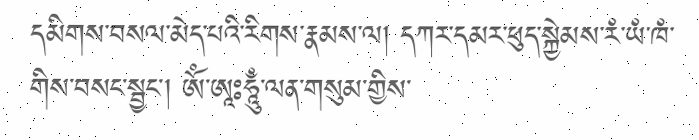དམིགས་བསལ་མེད་པའི་རིགས་རྣམས་ལ། དཀར་དམར་ཕུད་སྐྱེམས་རཾ་ཡཾ་ཁཾ་གིས་བསང་སྦྱང་། ཨོཾ་ཨཱཿཧཱུྃ་ལན་གསུམ་གྱིས་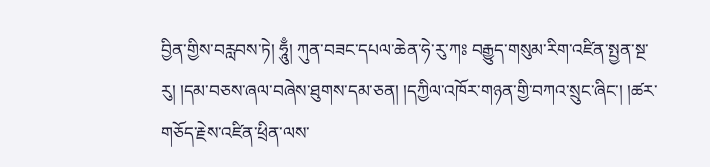བྱིན་གྱིས་བརླབས་ཏེ། ཧཱུྃ། ཀུན་བཟང་དཔལ་ཆེན་ཧེ་རུ་ཀཿ བརྒྱུད་གསུམ་རིག་འཛིན་སྤྱན་སྔ་རུ། །དམ་བཅས་ཞལ་བཞེས་ཐུགས་དམ་ཅན། །དཀྱིལ་འཁོར་གཉན་གྱི་བཀའ་སྲུང་ཞིང་། །ཚར་གཅོད་རྗེས་འཛིན་ཕྲིན་ལས་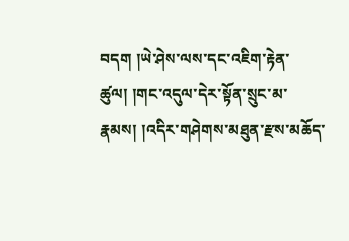བདག །ཡེ་ཤེས་ལས་དང་འཇིག་རྟེན་ཚུལ། །གང་འདུལ་དེར་སྟོན་སྲུང་མ་རྣམས། །འདིར་གཤེགས་མཐུན་རྫས་མཆོད་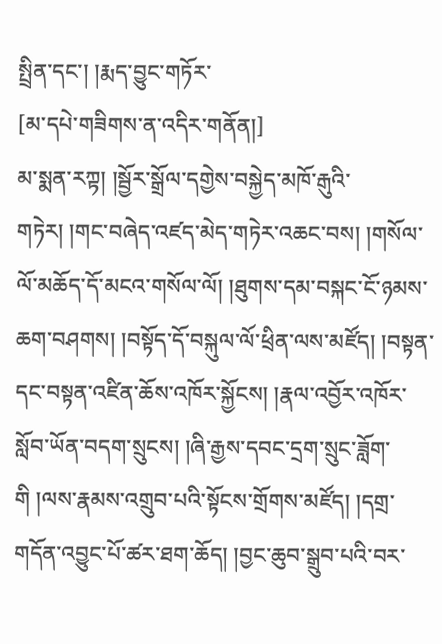སྤྲིན་དང་། །རྨད་བྱུང་གཏོར་
[མ་དཔེ་གཟིགས་ན་འདིར་གནོན།]
མ་སྨན་རཀྟ། །སྦྱོར་སྒྲོལ་དགྱེས་བསྐྱེད་མཁོ་རྒུའི་གཏེར། །གང་བཞེད་འཛད་མེད་གཏེར་འཆང་བས། །གསོལ་ལོ་མཆོད་དོ་མངའ་གསོལ་ལོ། །ཐུགས་དམ་བསྐང་ངོ་ཉམས་ཆག་བཤགས། །བསྟོད་དོ་བསྐུལ་ལོ་ཕྲིན་ལས་མཛོད། །བསྟན་དང་བསྟན་འཛིན་ཆོས་འཁོར་སྐྱོངས། །རྣལ་འབྱོར་འཁོར་སློབ་ཡོན་བདག་སྲུངས། །ཞི་རྒྱས་དབང་དྲག་སྲུང་ཟློག་གི །ལས་རྣམས་འགྲུབ་པའི་སྟོངས་གྲོགས་མཛོད། །དགྲ་གདོན་འབྱུང་པོ་ཚར་ཐག་ཆོད། །བྱང་ཆུབ་སྒྲུབ་པའི་བར་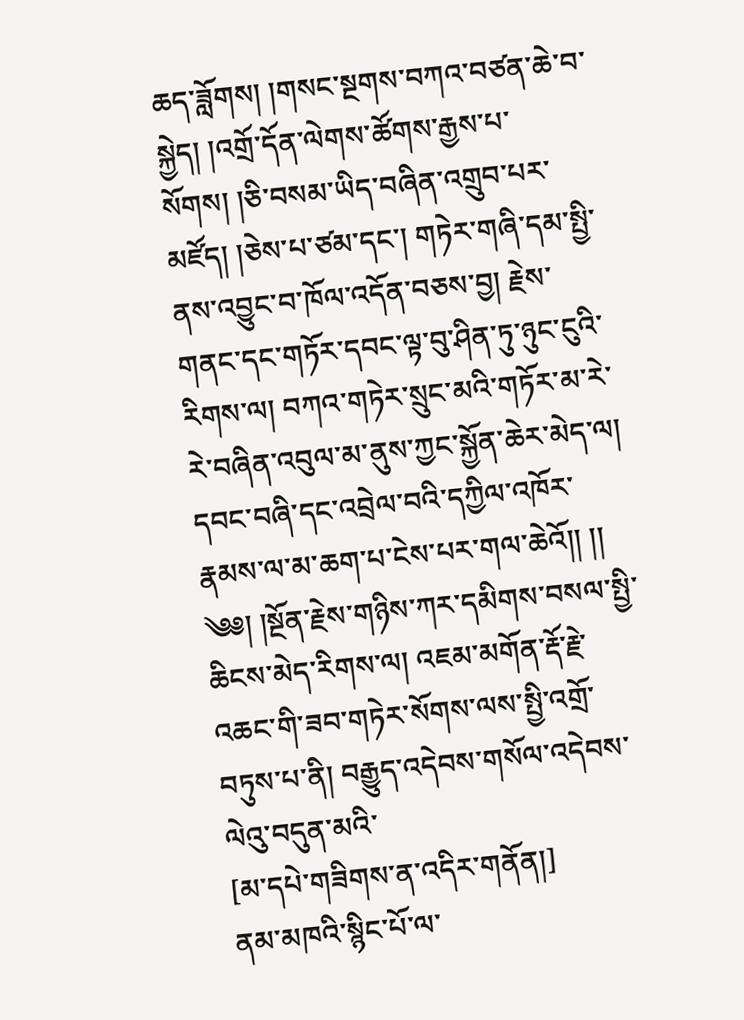ཆད་ཟློགས། །གསང་སྔགས་བཀའ་བཙན་ཆེ་བ་སྐྱེད། །འགྲོ་དོན་ལེགས་ཚོགས་རྒྱས་པ་སོགས། །ཅི་བསམ་ཡིད་བཞིན་འགྲུབ་པར་མཛོད། །ཅེས་པ་ཙམ་དང་། གཏེར་གཞི་དམ་སྤྱི་ནས་འབྱུང་བ་ཁོལ་འདོན་བཅས་བྱ། རྗེས་གནང་དང་གཏོར་དབང་ལྟ་བུ་ཤིན་ཏུ་ཉུང་ངུའི་རིགས་ལ། བཀའ་གཏེར་སྲུང་མའི་གཏོར་མ་རེ་རེ་བཞིན་འབུལ་མ་ནུས་ཀྱང་སྐྱོན་ཆེར་མེད་ལ། དབང་བཞི་དང་འབྲེལ་བའི་དཀྱིལ་འཁོར་རྣམས་ལ་མ་ཆག་པ་ངེས་པར་གལ་ཆེའོ།། །། ༄༅། །སྔོན་རྗེས་གཉིས་ཀར་དམིགས་བསལ་སྤྱི་ཆིངས་མེད་རིགས་ལ། འཇམ་མགོན་རྡོ་རྗེ་འཆང་གི་ཟབ་གཏེར་སོགས་ལས་སྤྱི་འགྲོ་བཏུས་པ་ནི། བརྒྱུད་འདེབས་གསོལ་འདེབས་ལེའུ་བདུན་མའི་
[མ་དཔེ་གཟིགས་ན་འདིར་གནོན།]
ནམ་མཁའི་སྙིང་པོ་ལ་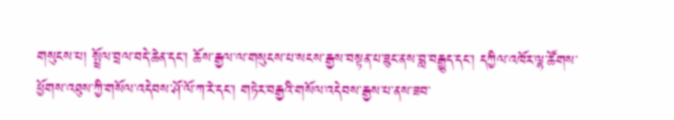གསུངས་པ། སྤྲོལ་བྲལ་བདེ་ཆེན་དང་། ཆོས་རྒྱལ་ལ་གསུངས་པ་སངས་རྒྱས་བསྟན་པ་ཟུང་ནས་བླ་བརྒྱུད་དང་། དཀྱིལ་འཁོར་ལྷ་ཚོགས་ཕྱོགས་འཐུས་ཀྱི་གསོལ་འདེབས་ཤོ་ལོ་ཀ་རེ་དང་། གཏེར་བརྒྱའི་གསོལ་འདེབས་རྒྱས་པ་ནས་ཟབ་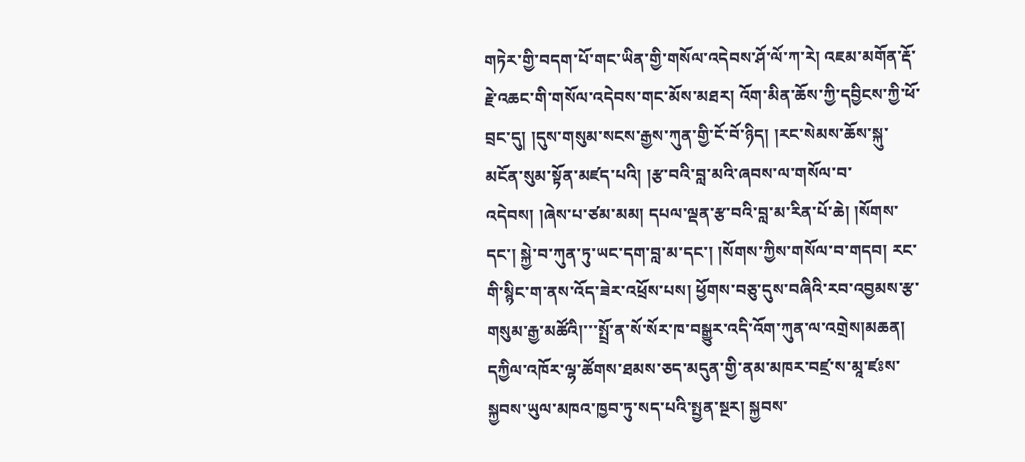གཏེར་གྱི་བདག་པོ་གང་ཡིན་གྱི་གསོལ་འདེབས་ཤོ་ལོ་ཀ་རེ། འཇམ་མགོན་རྡོ་རྗེ་འཆང་གི་གསོལ་འདེབས་གང་མོས་མཐར། འོག་མིན་ཆོས་ཀྱི་དབྱིངས་ཀྱི་ཕོ་བྲང་དུ། །དུས་གསུམ་སངས་རྒྱས་ཀུན་གྱི་ངོ་བོ་ཉིད། །རང་སེམས་ཆོས་སྐུ་མངོན་སུམ་སྟོན་མཛད་པའི། །རྩ་བའི་བླ་མའི་ཞབས་ལ་གསོལ་བ་འདེབས། །ཞེས་པ་ཙམ་མམ། དཔལ་ལྡན་རྩ་བའི་བླ་མ་རིན་པོ་ཆེ། །སོགས་དང་། སྐྱེ་བ་ཀུན་ཏུ་ཡང་དག་བླ་མ་དང་། །སོགས་ཀྱིས་གསོལ་བ་གདབ། རང་གི་སྙིང་ག་ནས་འོད་ཟེར་འཕྲོས་པས། ཕྱོགས་བཅུ་དུས་བཞིའི་རབ་འབྱམས་རྩ་གསུམ་རྒྱ་མཚོའི།་་་སྤྲོ་ན་སོ་སོར་ཁ་བསྒྱུར་འདི་འོག་ཀུན་ལ་འགྲེས།མཆན། དཀྱིལ་འཁོར་ལྷ་ཚོགས་ཐམས་ཅད་མདུན་གྱི་ནམ་མཁར་བཛྲ་ས་མཱ་ཛཿས་སྐྱབས་ཡུལ་མཁའ་ཁྱབ་ཏུ་སད་པའི་སྤྱན་སྔར། སྐྱབས་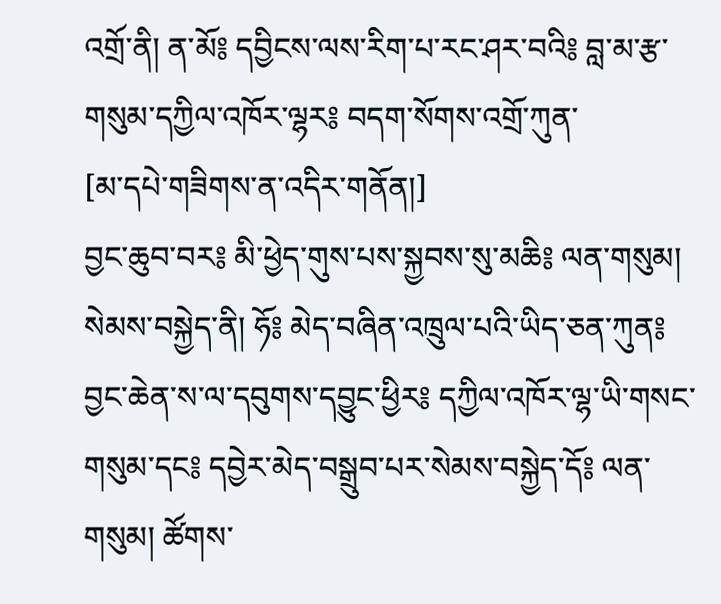འགྲོ་ནི། ན་མོ༔ དབྱིངས་ལས་རིག་པ་རང་ཤར་བའི༔ བླ་མ་རྩ་གསུམ་དཀྱིལ་འཁོར་ལྷར༔ བདག་སོགས་འགྲོ་ཀུན་
[མ་དཔེ་གཟིགས་ན་འདིར་གནོན།]
བྱང་ཆུབ་བར༔ མི་ཕྱེད་གུས་པས་སྐྱབས་སུ་མཆི༔ ལན་གསུམ། སེམས་བསྐྱེད་ནི། ཧོ༔ མེད་བཞིན་འཁྲུལ་པའི་ཡིད་ཅན་ཀུན༔ བྱང་ཆེན་ས་ལ་དབུགས་དབྱུང་ཕྱིར༔ དཀྱིལ་འཁོར་ལྷ་ཡི་གསང་གསུམ་དང༔ དབྱེར་མེད་བསྒྲུབ་པར་སེམས་བསྐྱེད་དོ༔ ལན་གསུམ། ཚོགས་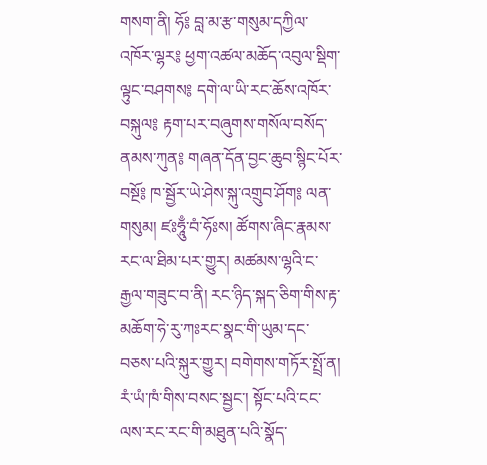གསག་ནི། ཧོ༔ བླ་མ་རྩ་གསུམ་དཀྱིལ་འཁོར་ལྷར༔ ཕྱག་འཚལ་མཆོད་འབུལ་སྡིག་ལྟུང་བཤགས༔ དགེ་ལ་ཡི་རང་ཆོས་འཁོར་བསྐུལ༔ རྟག་པར་བཞུགས་གསོལ་བསོད་ནམས་ཀུན༔ གཞན་དོན་བྱང་ཆུབ་སྙིང་པོར་བསྔོ༔ ཁ་སྦྱོར་ཡེ་ཤེས་སྐུ་འགྲུབ་ཤོག༔ ལན་གསུམ། ཛཿཧཱུྃ་བཾ་ཧོཿས། ཚོགས་ཞིང་རྣམས་རང་ལ་ཐིམ་པར་གྱུར། མཚམས་ལྷའི་ང་རྒྱལ་གཟུང་བ་ནི། རང་ཉིད་སྐད་ཅིག་གིས་རྟ་མཆོག་ཧེ་རུ་ཀཿརང་སྣང་གི་ཡུམ་དང་བཅས་པའི་སྐུར་གྱུར། བགེགས་གཏོར་སྤྲོ་ན། རཾ་ཡཾ་ཁཾ་གིས་བསང་སྦྱང་། སྟོང་པའི་ངང་ལས་རང་རང་གི་མཐུན་པའི་སྣོད་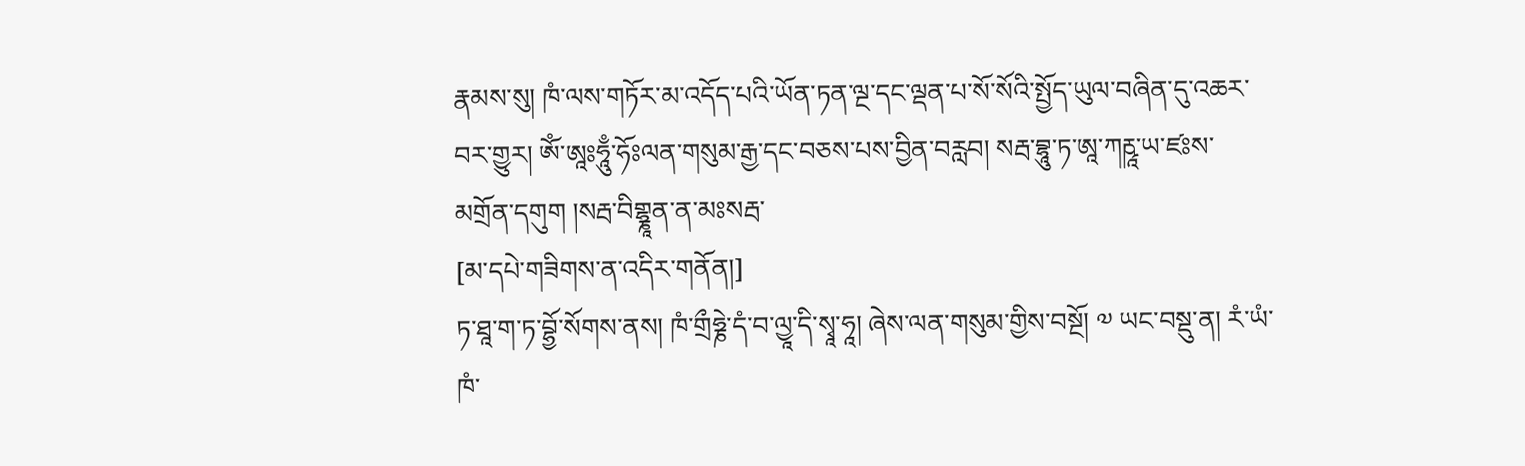རྣམས་སུ། ཁཾ་ལས་གཏོར་མ་འདོད་པའི་ཡོན་ཏན་ལྔ་དང་ལྡན་པ་སོ་སོའི་སྤྱོད་ཡུལ་བཞིན་དུ་འཆར་བར་གྱུར། ཨོཾ་ཨཱཿཧཱུྃ་ཧོཿལན་གསུམ་རྒྱ་དང་བཅས་པས་བྱིན་བརླབ། སརྦ་བྷཱུ་ཏ་ཨཱ་ཀརྵཱ་ཡ་ཛཿས་མགྲོན་དགུག །སརྦ་བིགྷྣཱན་ན་མཿསརྦ་
[མ་དཔེ་གཟིགས་ན་འདིར་གནོན།]
ཏ་ཐཱ་ག་ཏ་བྷྱོ་སོགས་ནས། ཁཾ་གྲྀཧྞེ་དཾ་བ་ལྱཱ་དི་སྭཱ་ཧཱ། ཞེས་ལན་གསུམ་གྱིས་བསྔོ། ༧ ཡང་བསྡུ་ན། རཾ་ཡཾ་ཁཾ་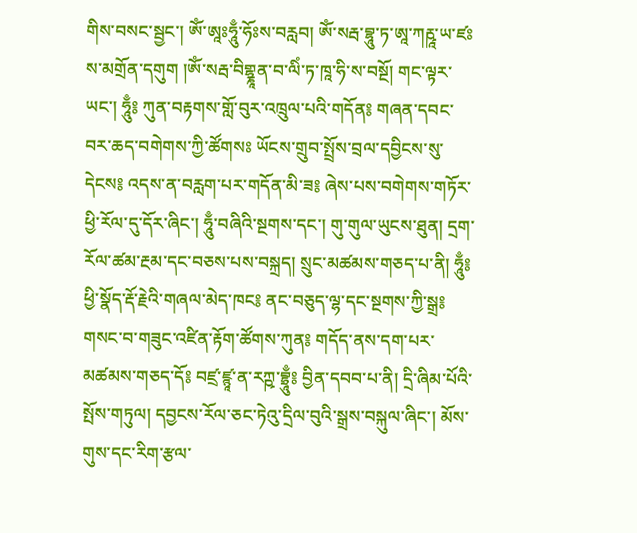གིས་བསང་སྦྱང་། ཨོཾ་ཨཱཿཧཱུྃ་ཧོཿས་བརླབ། ཨོཾ་སརྦ་བྷཱུ་ཏ་ཨཱ་ཀརྵཱ་ཡ་ཛཿས་མགྲོན་དགུག །ཨོཾ་སརྦ་བིགྷྣཱན་བ་ལིཾ་ཏ་ཁཱ་ཧི་ས་བསྔོ། གང་ལྟར་ཡང་། ཧཱུྃ༔ ཀུན་བརྟགས་གློ་བུར་འཁྲུལ་པའི་གདོན༔ གཞན་དབང་བར་ཆད་བགེགས་ཀྱི་ཚོགསཿ ཡོངས་གྲུབ་སྤྲོས་བྲལ་དབྱིངས་སུ་དེངས༔ འདས་ན་བརླག་པར་གདོན་མི་ཟ༔ ཞེས་པས་བགེགས་གཏོར་ཕྱི་རོལ་དུ་དོར་ཞིང་། ཧཱུྃ་བཞིའི་སྔགས་དང་། གུ་གུལ་ཡུངས་ཐུན། དྲག་རོལ་ཚམ་རྔམ་དང་བཅས་པས་བསྐྲད། སྲུང་མཚམས་གཅད་པ་ནི། ཧཱུྃ༔ ཕྱི་སྣོད་རྡོ་རྗེའི་གཞལ་མེད་ཁང༔ ནང་བཅུད་ལྷ་དང་སྔགས་ཀྱི་སྒྲ༔ གསང་བ་གཟུང་འཛིན་རྟོག་ཚོགས་ཀུན༔ གདོད་ནས་དག་པར་མཚམས་གཅད་དོ༔ བཛྲ་ཛྙཱ་ན་རཀྵ་བྷྲཱུྃ༔ བྱིན་དབབ་པ་ནི། དྲི་ཞིམ་པོའི་སྤོས་གཏུལ། དབྱངས་རོལ་ཅང་ཏེའུ་དྲིལ་བུའི་སྒྲས་བསྐུལ་ཞིང་། མོས་གུས་དང་རིག་རྩལ་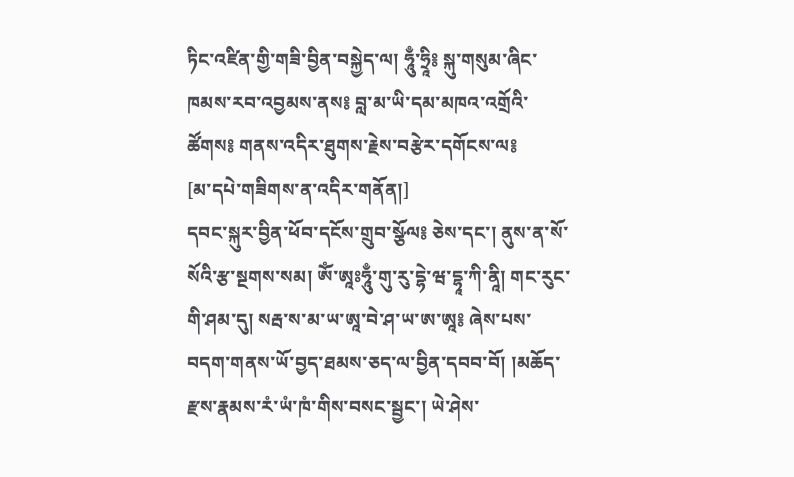ཏིང་འཛིན་གྱི་གཟི་བྱིན་བསྐྱེད་ལ། ཧཱུྃ་ཧྲཱི༔ སྐུ་གསུམ་ཞིང་ཁམས་རབ་འབྱམས་ནས༔ བླ་མ་ཡི་དམ་མཁའ་འགྲོའི་ཚོགས༔ གནས་འདིར་ཐུགས་རྗེས་བརྩེར་དགོངས་ལ༔
[མ་དཔེ་གཟིགས་ན་འདིར་གནོན།]
དབང་སྐུར་བྱིན་ཕོབ་དངོས་གྲུབ་སྩོལ༔ ཅེས་དང་། ནུས་ན་སོ་སོའི་རྩ་སྔགས་སམ། ཨོཾ་ཨཱཿཧཱུྃ་གུ་རུ་དྷེ་ཝ་དྷཱ་ཀི་ནཱི། གང་རུང་གི་ཤམ་དུ། སརྦ་ས་མ་ཡ་ཨཱ་བེ་ཤ་ཡ་ཨ་ཨཱ༔ ཞེས་པས་བདག་གནས་ཡོ་བྱད་ཐམས་ཅད་ལ་བྱིན་དབབ་བོ། །མཆོད་རྫས་རྣམས་རཾ་ཡཾ་ཁཾ་གིས་བསང་སྦྱང་། ཡེ་ཤེས་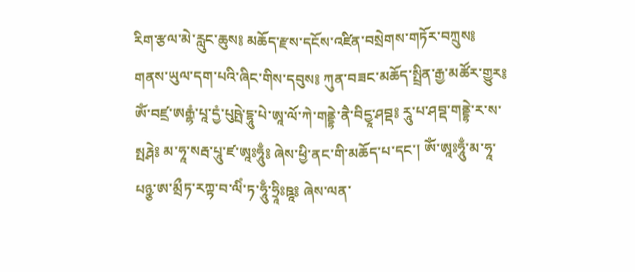རིག་རྩལ་མེ་རླུང་ཆུས༔ མཆོད་རྫས་དངོས་འཛིན་བསྲེགས་གཏོར་བཀྲུས༔ གནས་ཡུལ་དག་པའི་ཞིང་གིས་དབུས༔ ཀུན་བཟང་མཆོད་སྤྲིན་རྒྱ་མཚོར་གྱུར༔ ཨོཾ་བཛྲ་ཨརྒྷཾ་པཱ་དྱཾ་པུཥྤེ་དྷཱུ་པེ་ཨཱ་ལོ་ཀེ་གནྡྷེ་ནཻ་བིདྱཱ་ཤབྡ༔ རཱུ་པ་ཤབྡ་གནྡྷེ་ར་ས་སྤརྴེ༔ མ་ཧཱ་སརྦ་པཱུ་ཛ་ཨཱཿཧཱུྃ༔ ཞེས་ཕྱི་ནང་གི་མཆོད་པ་དང་། ཨོཾ་ཨཱཿཧཱུྃ་མ་ཧཱ་པཉྩ་ཨ་མྲྀཏ་རཀྟ་བ་ལིཾ་ཏ་ཧཱུྃ་ཧྲཱིཿཋཱ༔ ཞེས་ལན་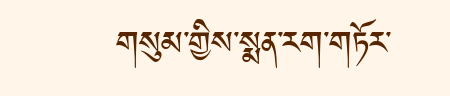གསུམ་གྱིས་སྨན་རག་གཏོར་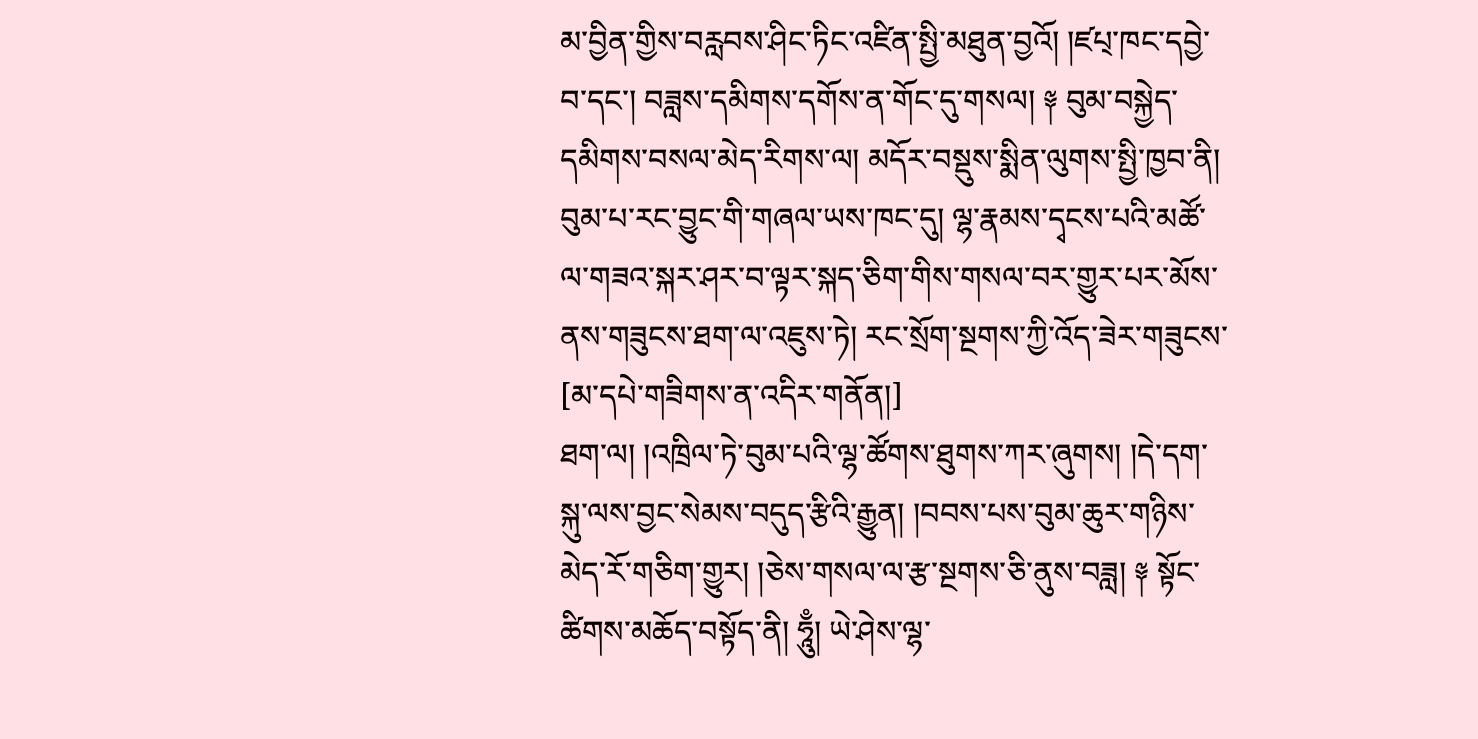མ་བྱིན་གྱིས་བརླབས་ཤིང་ཏིང་འཛིན་སྤྱི་མཐུན་བྱའོ། །ཛཔ྄་ཁང་དབྱེ་བ་དང་། བཟླས་དམིགས་དགོས་ན་གོང་དུ་གསལ། ༈ བུམ་བསྐྱེད་དམིགས་བསལ་མེད་རིགས་ལ། མདོར་བསྡུས་སྨིན་ལུགས་སྤྱི་ཁྱབ་ནི། བུམ་པ་རང་བྱུང་གི་གཞལ་ཡས་ཁང་དུ། ལྷ་རྣམས་དྭངས་པའི་མཚོ་ལ་གཟའ་སྐར་ཤར་བ་ལྟར་སྐད་ཅིག་གིས་གསལ་བར་གྱུར་པར་མོས་ནས་གཟུངས་ཐག་ལ་འཇུས་ཏེ། རང་སྲོག་སྔགས་ཀྱི་འོད་ཟེར་གཟུངས་
[མ་དཔེ་གཟིགས་ན་འདིར་གནོན།]
ཐག་ལ། །འཁྲིལ་ཏེ་བུམ་པའི་ལྷ་ཚོགས་ཐུགས་ཀར་ཞུགས། །དེ་དག་སྐུ་ལས་བྱང་སེམས་བདུད་རྩིའི་རྒྱུན། །བབས་པས་བུམ་ཆུར་གཉིས་མེད་རོ་གཅིག་གྱུར། །ཅེས་གསལ་ལ་རྩ་སྔགས་ཅི་ནུས་བཟླ། ༈ སྟོང་ཚིགས་མཆོད་བསྟོད་ནི། ཧཱུྃ། ཡེ་ཤེས་ལྷ་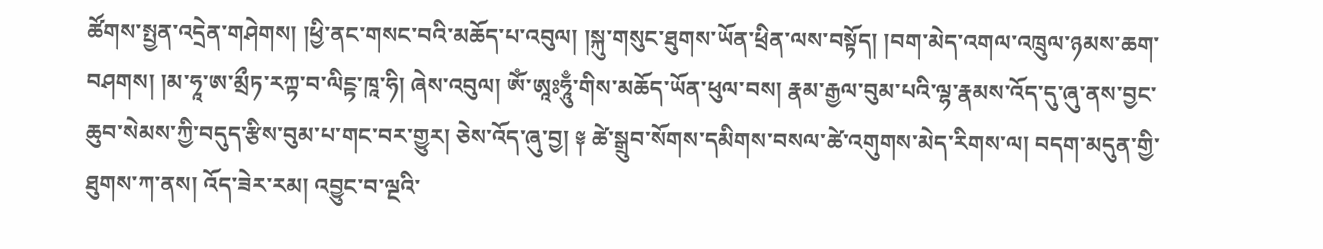ཚོགས་སྤྱན་འདྲེན་གཤེགས། །ཕྱི་ནང་གསང་བའི་མཆོད་པ་འབུལ། །སྐུ་གསུང་ཐུགས་ཡོན་ཕྲིན་ལས་བསྟོད། །བག་མེད་འགལ་འཁྲུལ་ཉམས་ཆག་བཤགས། །མ་ཧཱ་ཨ་མྲྀཏ་རཀྟ་བ་ལིངྟ་ཁཱ་ཧི། ཞེས་འབུལ། ཨོཾ་ཨཱཿཧཱུྃ་གིས་མཆོད་ཡོན་ཕུལ་བས། རྣམ་རྒྱལ་བུམ་པའི་ལྷ་རྣམས་འོད་དུ་ཞུ་ནས་བྱང་ཆུབ་སེམས་ཀྱི་བདུད་རྩིས་བུམ་པ་གང་བར་གྱུར། ཅེས་འོད་ཞུ་བྱ། ༈ ཚེ་སྒྲུབ་སོགས་དམིགས་བསལ་ཚེ་འགུགས་མེད་རིགས་ལ། བདག་མདུན་གྱི་ཐུགས་ཀ་ནས། འོད་ཟེར་རམ། འབྱུང་བ་ལྔའི་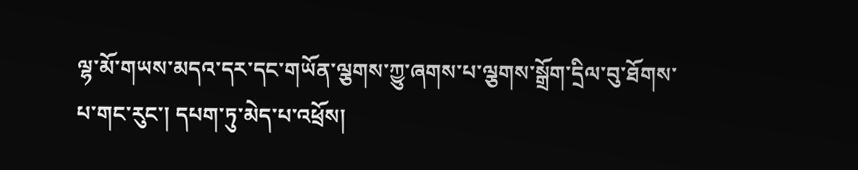ལྷ་མོ་གཡས་མདའ་དར་དང་གཡོན་ལྕགས་ཀྱུ་ཞགས་པ་ལྕགས་སྒྲོག་དྲིལ་བུ་ཐོགས་པ་གང་རུང་། དཔག་ཏུ་མེད་པ་འཕྲོས།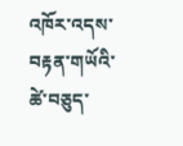འཁོར་འདས་བརྟན་གཡོའི་ཚེ་བཅུད་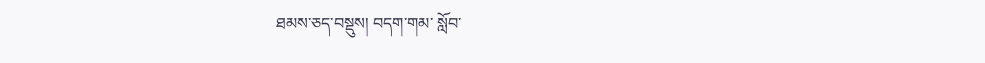ཐམས་ཅད་བསྡུས། བདག་གམ་ སློབ་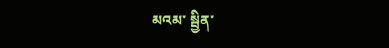མའམ་ སྦྱིན་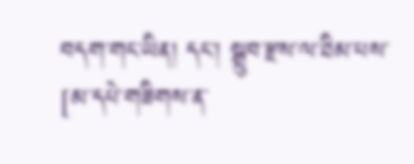བདག་གང་ཡིན། དང་། སྒྲུབ་རྫས་ལ་ཐིམ་པས་
[མ་དཔེ་གཟིགས་ན་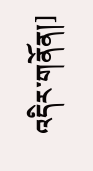འདིར་གནོན།]